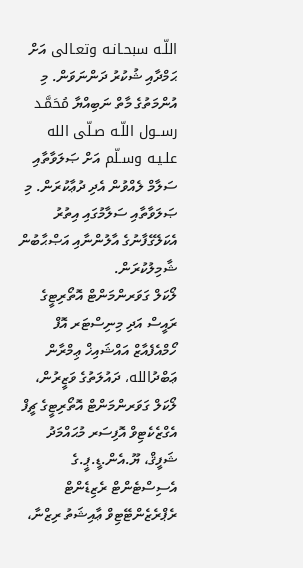اللّـه سبحـانـه وتعـالى އަށް ޙަމްދާއި ޝުކުރު ދަންނަވަން. މި އުންމަތުގެ މާތް ނަބިއްޔާ مُحَمَّـد رســول اللّـه صـلّى الله علـيـه وسـلّم އަށް ޞަލަވާތާއި ސަލާމް ލެއްވުން އެދި ދުޢާކުރަން. މި ޞަލަވާތާއި ސަލާމުގައި އިތުރު އެކަލޭގެފާނުގެ އާލުންނާއި އަޞްޙާބުން ޝާމިލުކުރަން.
ލޯކަލް ގަވަރންމަންޓް އޮތޯރިޓީގެ ރައީސް އަދި މިނިސްޓަރ އޮފް ހޯމްއެފެއާޒް އައްޝައިޚް ޢިމްރާން ޢަބްދުالله، ދައުލަތުގެ ވަޒީރުން، ލޯކަލް ގަވަރންމަންޓް އޮތޯރިޓީގެ ޗީފް އެގްޒެކެޓިވް އޮފިސަރ މުޙައްމަދު ޝަފީޤް، ޔޫ.އެން.ޑީ.ޕީ.ގެ އެސިސްޓެންޓް ރެޒިޑެންޓް ރެޕްރެޒެންޓޭޓިވް ޢާއިޝަތު ރިޒްނާ،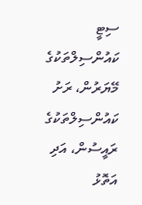ސިޓީ ކައުންސިލްތަކުގެ މޭޔަރުން، ރަށު ކައުންސިލްތަކުގެ ރައީސުން، އަދި އަތޮޅު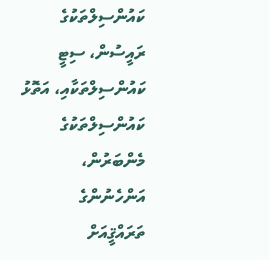ކައުންސިލްތަކުގެ ރައީސުން، ސިޓީ ކައުންސިލްތަކާއި، އަތޮޅު ކައުންސިލްތަކުގެ މެންބަރުން، އަންހެނުންގެ ތަރައްޤީއަށް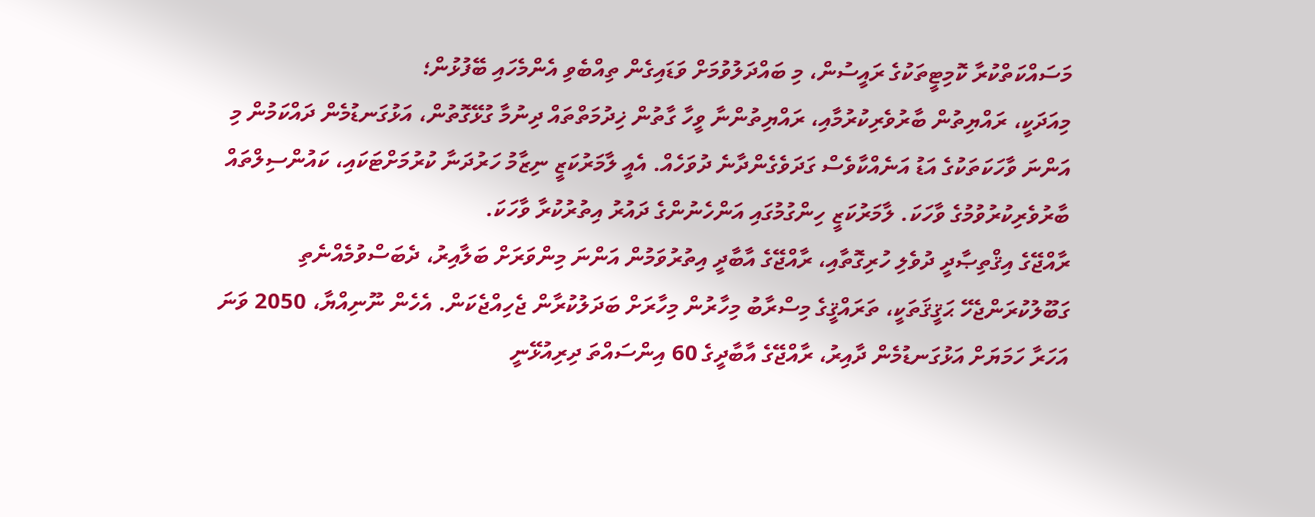މަސައްކަތްކުރާ ކޮމިޓީތަކުގެ ރައީސުން، މި ބައްދަލުވުމަށް ވަޑައިގެން ތިއްބެވި އެންމެހައި ބޭފުޅުން؛
މިއަދަކީ، ރައްޔިތުން ބާރުވެރިކުރުމާއި، ރައްޔިތުންނާ ވީހާ ގާތުން ޚިދުމަތްތައް ދިނުމާ ގުޅޭގޮތުން، އަޅުގަނޑުމެން ދައްކަމުން މި އަންނަ ވާހަކަތަކުގެ އަޑު އަނެއްކާވެސް ގަދަވެގެންދާނެ ދުވަހެއް. އެއީ ލާމަރުކަޒީ ނިޒާމު ހަރުދަނާ ކުރުމަށްޓަކައި، ކައުންސިލްތައް ބާރުވެރިކުރުވުމުގެ ވާހަކަ. ލާމަރުކަޒީ ހިންގުމުގައި އަންހެނުންގެ ދައުރު އިތުރުކުރާ ވާހަކަ.
ރާއްޖޭގެ އިޤްތިޞާދީ ދުވެލި ހުރިގޮތާއި، ރާއްޖޭގެ އާބާދީ އިތުރުވަމުން އަންނަ މިންވަރަށް ބަލާއިރު، ދެބަސްވުމެއްނެތި ގަބޫލުކުރަންޖެހޭ ޙަޤީޤަތަކީ، ތަރައްޤީގެ މިސްރާބު މިހާރުން މިހާރަށް ބަދަލުކުރާން ޖެހިއްޖެކަން. އެހެން ނޫނިއްޔާ، 2050 ވަނަ އަހަރާ ހަމަޔަށް އަޅުގަނޑުމެން ދާއިރު، ރާއްޖޭގެ އާބާދީގެ 60 އިންސައްތަ ދިރިއުޅޭނީ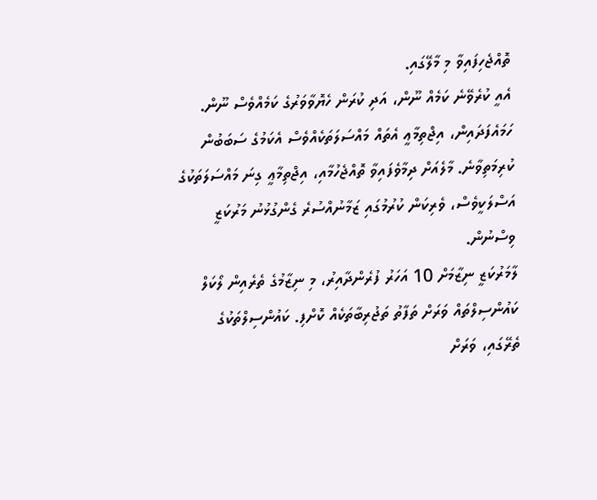ތޮއްޖެހިފައިވާ މި މާލޭގައި.
އެއީ ކުރެވޭނެ ކަމެއް ނޫން، އަދި ކުރަން ހެޔޮވާވަރުގެ ކަމެއްވެސް ނޫން. ހަމައެފަދައިން، އިޖްތިމާޢީ އެތައް މައްސަލަތަކެއްވެސް އެކަމުގެ ސަބަބުން ކުރިމަތިވާނެ. މާލެއަށް ދިމާވެފައިވާ ތޮއްޖެހުމާއި، އިޖްތިމާޢީ ގިނަ މައްސަލަތަކުގެ އަސްލަކީވެސް، ވެރިކަން ކުރުމުގައި ޒަމާނުއްސުރެ ގެންގުޅުނު މަރުކަޒީ ވިސްނުން.
ލާމަރުކަޒީ ނިޒާމަށް 10 އަހަރު ފުރެންދާއިރު، މި ނިޒާމުގެ ތެރެއިން ލޯކަލް ކައުންސިލްތައް ވަރަށް ތަފާތު ތަޖުރިބާތަކެއް ކޮށްފި. ކައުންސިލްތަކުގެ ތެރޭގައި، ވަރަށް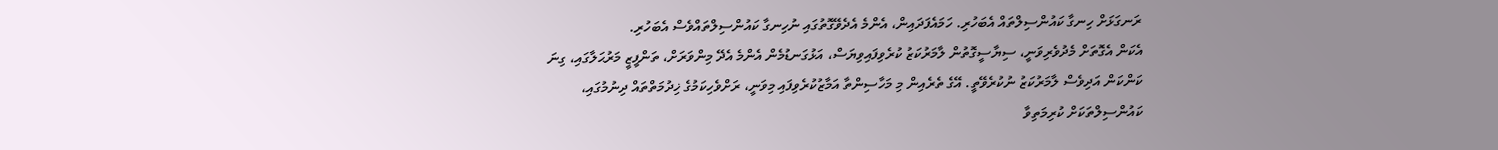ރަނގަޅަށް ހިނގާ ކައުންސިލްތައް އެބަހުރި. ހަމައެފަދައިން، އެންމެ އެދެވޭގޮތުގައި ނުހިނގާ ކައުންސިލްތައްވެސް އެބަހުރި.
އެކަން އެގޮތަށް މެދުވެރިވަނީ، ސިޔާސީގޮތުން ލާމަރުކަޒު ކުރެވިފައިވިޔަސް، އަޅުގަނޑުމެން އެންމެ އެދޭ މިންވަރަށް، ތަންފީޒީ މަރުޙަލާގައި، ގިނަ ކަންކަން އަދިވެސް ލާމަރުކަޒު ނުކުރެވޭތީ. އޭގެ ތެރެއިން މި މަހާސިންތާ އަމާޒުކުރެވިފައި މިވަނީ، ރަށްވެހިކަމުގެ ޚިދުމަތްތައް ދިނުމުގައި، ކައުންސިލްތަކަށް ކުރިމަތިވާ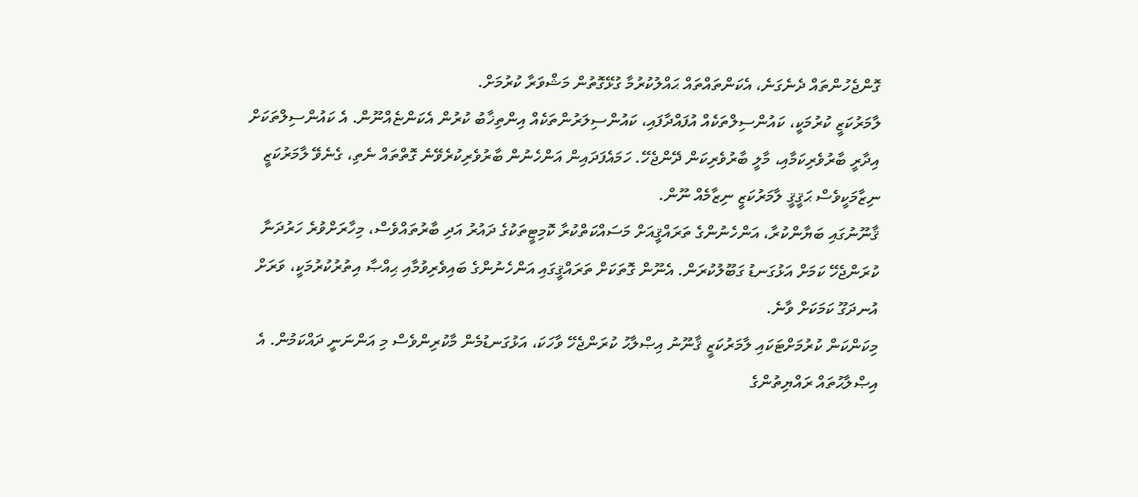ގޮންޖެހުންތައް ދެނެގަނެ، އެކަންތައްތައް ޙައްލުކުރުމާ ގުޅޭގޮތުން މަޝްވަރާ ކުރުމަށް.
ލާމަރުކަޒީ ކުރުމަކީ، ކައުންސިލްތަކެއް އުފައްދާފައި، ކައުންސިލަރުންތަކެއް އިންތިޚާބު ކުރުން އެކަންޏެއްނޫން. އެ ކައުންސިލްތަކަށް އިދާރީ ބާރުވެރިކަމާއި، މާލީ ބާރުވެރިކަން ދޭންޖެހޭ. ހަމައެފަދައިން އަންހެނުން ބާރުވެރިކުރެވޭނެ ގޮތްތައް ނެތި، ގެނެވޭ ލާމަރުކަޒީ ނިޒާމަކީވެސް ޙަޤީޤީ ލާމަރުކަޒީ ނިޒާމެއް ނޫން.
ޤާނޫނުގައި ބަޔާންކުރާ، އަންހެނުންގެ ތަރައްޤީއަށް މަސައްކަތްކުރާ ކޮމިޓީތަކުގެ ދައުރު އަދި ބާރުތައްވެސް، މިހާރަށްވުރެ ހަރުދަނާ ކުރަންޖެހޭ ކަމަށް އަޅުގަނޑު ގަބޫލުކުރަން. އެނޫން ގޮތަކަށް ތަރައްޤީގައި އަންހެނުންގެ ބައިވެރިވުމާއި ޙިއްޞާ އިތުރުކުރުމަކީ، ވަރަށް އުނދަގޫ ކަމަކަށް ވާނެ.
މިކަންކަން ކުރުމަށްޓަކައި ލާމަރުކަޒީ ޤާނޫނު އިޞްލާޙު ކުރަންޖެހޭ ވާހަކަ، އަޅުގަނޑުމެން މާކުރިންވެސް މި އަންނަނީ ދައްކަމުން. އެ އިޞްލާޙުތައް ރައްޔިތުންގެ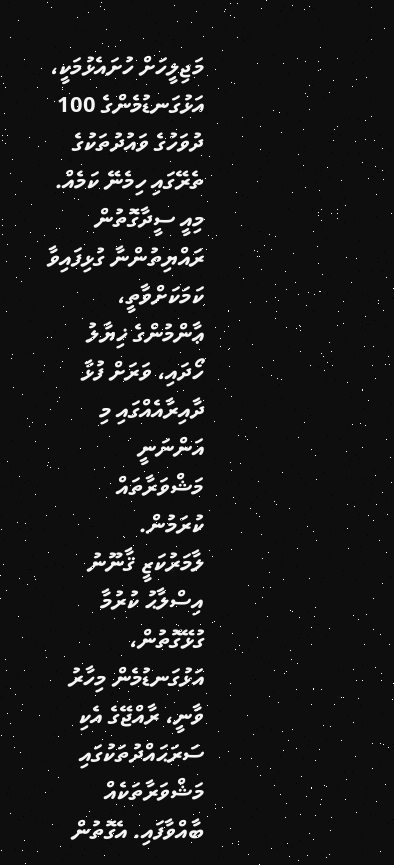މަޖިލީހަށް ހުށައެޅުމަކީ، އަޅުގަނޑުމެންގެ 100 ދުވަހުގެ ވައުދުތަކުގެ ތެރޭގައި ހިމެނޭ ކަމެއް. މިއީ ސީދާގޮތުން ރައްޔިތުންނާ ގުޅިފައިވާ ކަމަކަށްވާތީ، ޢާންމުންގެ ޚިޔާލު ހޯދައި، ވަރަށް ފުޅާ ދާއިރާއެއްގައި މި އަންނަނީ މަޝްވަރާތައް ކުރަމުން.
ލާމަރުކަޒީ ޤާނޫނު އިސްލާޙު ކުރުމާ ގުޅޭގޮތުން، އަޅުގަނޑުމެން މިހާރު ވާނީ، ރާއްޖޭގެ އެކި ސަރަޙައްދުތަކުގައި މަޝްވަރާތަކެއް ބާއްވާފައި. އެގޮތުން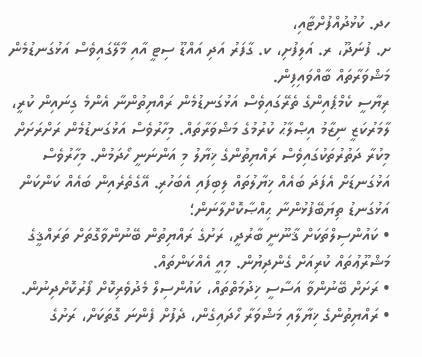ހދ. ކުޅުދުއްފުށްޓާއި،
ށ. ފުނަދޫ، ރ. އަލިފުށި، ކ. ގާފަރު އަދި އައްޑޫ ސިޓީ އާއި މާލޭގައިވެސް އަޅުގަނޑުމެން މަޝްވަރާތައް ބާއްވައިފިން.
ރިޔާސީ ކެމްޕެއިންގެ ތެރޭގައިވެސް އަޅުގަނޑުމެން ރައްޔިތުންނާ އެންމެ ގިނައިން ކުރީ، ލާމަރުކަޒީ ނިޒާމު އިޞްލާޙު ކުރުމުގެ މަޝްވަރާތައް. މިހާރުވެސް އަޅުގަނޑުމެން ރަށްރަށަށް މިކުރާ ދަތުރުތަކުގައިވެސް ރައްޔިތުންގެ ޚިޔާލު މި އަންނަނީ ހޯދަމުން. މިހާރުވެސް އަޅުގަނޑަށް އެފަދަ ބައެއް ޚިޔާލުތައް ލިބިފައި އެބަހުރި. އޭގެތެރެއިން ބައެއް ކަންކަން އަޅުގަނޑު ތިޔަބޭފުޅުންނާ ޙިއްޞާކޮށްލާނަން؛
• ކައުންސިލްތަކަށް ޤާނޫނީ ބާރުދީ، ރަށުގެ ރައްޔިތުން ބޭނުންވާގޮތަށް ތަރައްޤީގެ މަޝްރޫޢުތައް ކުރިއަށް ގެންދިޔުން. މިއީ އެއްކަންތައް.
• ރަށަށް ބޭނުންވާ އަސާސީ ޚިދުމަތްތައް، ކައުންސިލް މެދުވެރިކޮށް ފޯރުކޮށްދިނުން.
• ރައްޔިތުންގެ ޚިޔާލާއި މަޝްވަރާ ހޯދައިގެން، ދެފުށް ފެންނަ ގޮތަކަށް، ރަށުގެ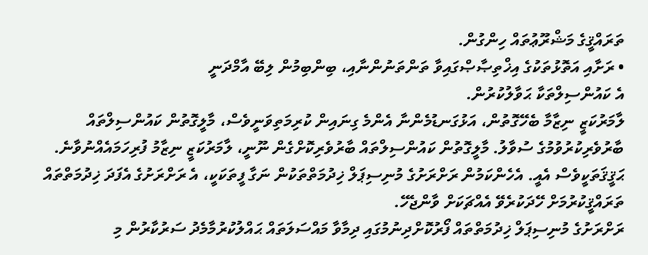ތަރައްޤީގެ މަޝްރޫޢުތައް ހިންގުން.
• ރަށާއި އަތޮޅުތަކުގެ އިޚްތިޞާޞްގައިވާ ތަންތަނުންނާއި، ބިންބިމުން ލިބޭ އާމްދަނީ
އެ ކައުންސިލްތަކާ ޙަވާލުކުރުން.
ލާމަރުކަޒީ ނިޒާމާ ބެހޭގޮތުން، އަޅުގަނޑުމެންނާ އެންމެ ގިނައިން ކުރިމަތިވަނީވެސް، މާލީގޮތުން ކައުންސިލްތައް ބާރުވެރިކުރުވުމުގެ ސުވާލު. މާލީގޮތުން ކައުންސިލްތައް ބާރުވެރިކޮށްގެން ނޫނީ، ލާމަރުކަޒީ ނިޒާމު ފުރިހަމައެއްނުވާނެ. ޙަޤީޤަތަކީވެސް އެއީ. އެހެންކަމުން ރަށްރަށުގެ މުނިސިޕަލް ޚިދުމަތްތަކުން ނަގާ ފީތަކަކީ، އެ ރަށްރަށުގެ އެފަދަ ޚިދުމަތްތައް ތަރައްޤީކުރުމަށް ހޭދަކުރެވޭ އެއްޗަކަށް ވާންޖެހޭ.
ރަށްރަށުގެ މުނިސިޕަލް ޚިދުމަތްތައް ފޯރުކޮށްދިނުމުގައި ދިމާވާ މައްސަލަތައް ޙައްލުކުރުމާމެދު ސަރުކާރުން މި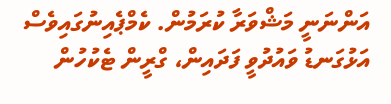އަންނަނީ މަޝްވަރާ ކުރަމުން. ކެމްޕެއިނުގައިވެސް އަޅުގަނޑު ވައުދުވީ ފަދައިން، ގްރީން ޓެކުހުން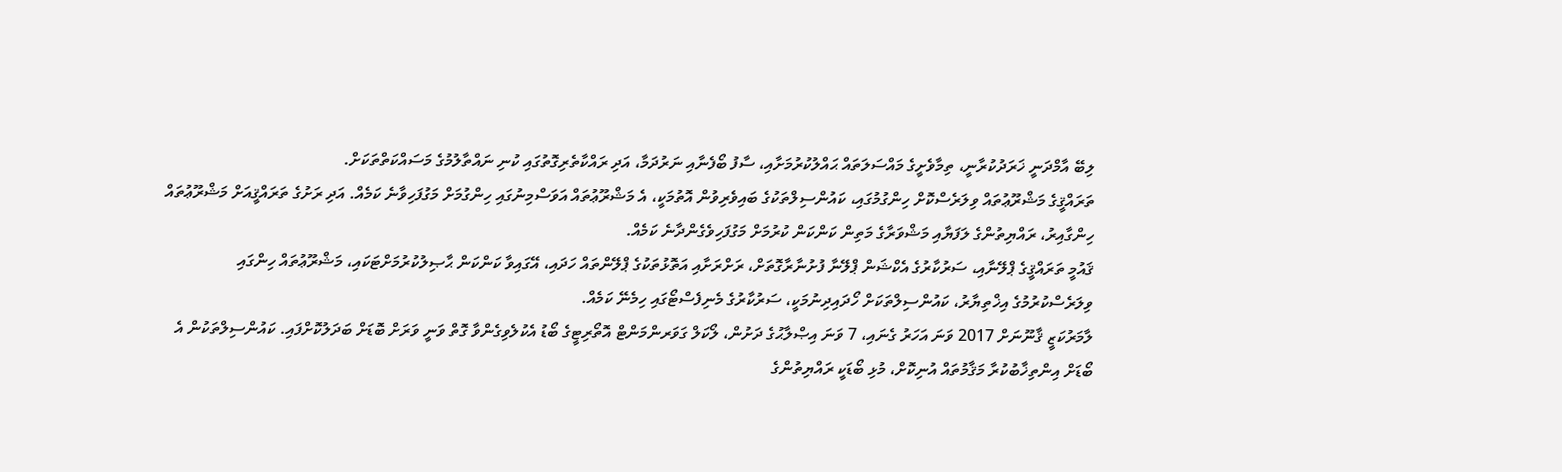ލިބޭ އާމްދަނީ ޚަރަދުކުރާނީ، ތިމާވެށީގެ މައްސަލަތައް ޙައްލުކުރުމަށާއި، ސާފު ބޯފެނާއި ނަރުދަމާ، އަދި ރައްކާތެރިގޮތުގައި ކުނި ނައްތާލުމުގެ މަސައްކަތްތަކަށް.
ތަރައްޤީގެ މަޝްރޫޢުތައް ވިލަރެސްކޮށް ހިންގުމުގައި، ކައުންސިލްތަކުގެ ބައިވެރިވުން އޮތުމަކީ، އެ މަޝްރޫޢުތައް އަވަސްމިނުގައި ހިންގުމަށް މަގުފަހިވާނެ ކަމެއް. އަދި ރަށުގެ ތަރައްޤީއަށް މަޝްރޫޢުތައް ހިންގާއިރު، ރައްޔިތުންގެ ލަފަޔާއި މަޝްވަރާގެ މަތިން ކަންކަން ކުރުމަށް މަގުފަހިވެގެންދާނެ ކަމެއް.
ޤައުމީ ތަރައްޤީގެ ޕްލޭނާއި، ސަރުކާރުގެ އެކްޝަން ޕްލޭނާ ފުށުނާރާގޮތަށް، ރަށްރަށާއި އަތޮޅުތަކުގެ ޕްލޭންތައް ހަދައި، އޭގައިވާ ކަންކަން ޙާޞިލުކުރުމަށްޓަކައި، މަޝްރޫޢުތައް ހިންގައި ވިލަރެސްކުރުމުގެ އިޚްތިޔާރު، ކައުންސިލްތަކަށް ހޯދައިދިނުމަކީ، ސަރުކާރުގެ މެނިފެސްޓޯގައި ހިމެނޭ ކަމެއް.
ލާމަރުކަޒީ ޤާނޫނަށް 2017 ވަނަ އަހަރު ގެނައި، 7 ވަނަ އިޞްލާޙުގެ ދަށުން، ލޯކަލް ގަވަރންމަންޓް އޮތޯރިޓީގެ ބޯޑު އެކުލެވިގެންވާ ގޮތް ވަނީ ވަރަށް ބޮޑަށް ބަދަލުކޮށްފައި. ކައުންސިލްތަކުން އެ ބޯޑަށް އިންތިޚާބުކުރާ މަޤާމުތައް އުނިކޮށް، މުޅި ބޯޑަކީ ރައްޔިތުންގެ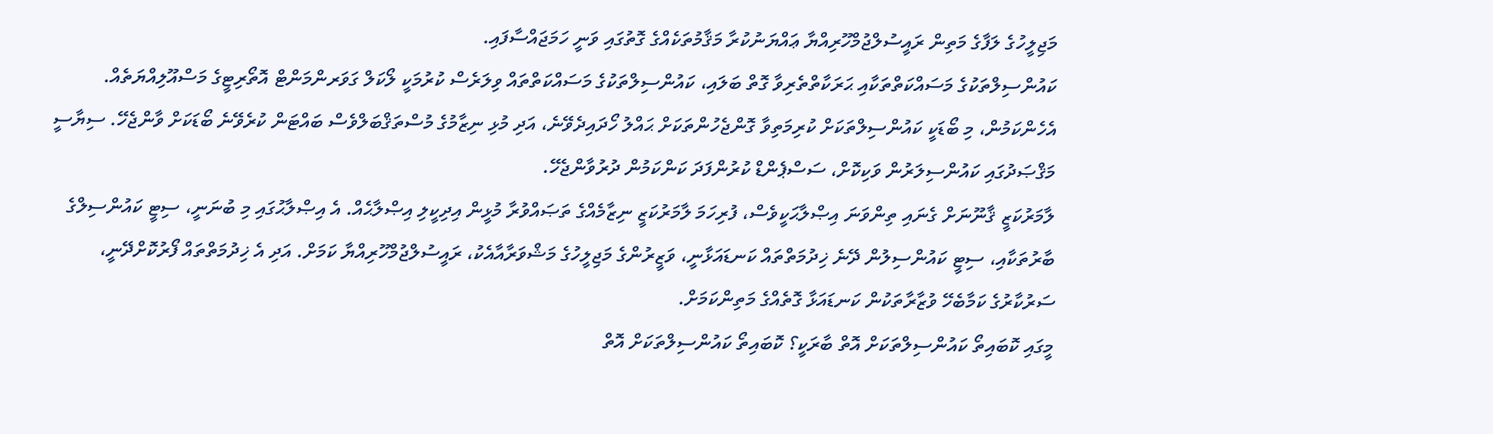މަޖިލީހުގެ ލަފާގެ މަތިން ރައީސުލްޖުމްހޫރިއްޔާ ޢައްޔަނުކުރާ މަޤާމުތަކެއްގެ ގޮތުގައި ވަނީ ހަމަޖައްސާފައި.
ކައުންސިލްތަކުގެ މަސައްކަތްތަކާއި ޙަރަކާތްތެރިވާ ގޮތް ބަލައި، ކައުންސިލްތަކުގެ މަސައްކަތްތައް ވިލަރެސް ކުރުމަކީ ލޯކަލް ގަވަރންމަންޓް އޮތޯރިޓީގެ މަސްއޫލިއްޔަތެއް. އެހެންކަމުން، މި ބޯޑަކީ ކައުންސިލްތަކަށް ކުރިމަތިވާ ގޮންޖެހުންތަކަށް ޙައްލު ހޯދައިދެވޭނެ، އަދި މުޅި ނިޒާމުގެ މުސްތަޤްބަލްވެސް ބައްޓަން ކުރެވޭނެ ބޯޑަކަށް ވާންޖެހޭ. ސިޔާސީ މަޤްޞަދުގައި ކައުންސިލަރުން ވަކިކޮށް، ސަސްޕެންޑް ކުރުންފަދަ ކަންކަމުން ދުރުވާންޖެހޭ.
ލާމަރުކަޒީ ޤާނޫނަށް ގެނައި ތިންވަނަ އިޞްލާޙަކީވެސް، ފުރިހަމަ ލާމަރުކަޒީ ނިޒާމެއްގެ ތަޞައްވުރާ މުޅީން އިދިކީލި އިޞްލާޙެއް. އެ އިޞްލާޙުގައި މި ބުނަނީ، ސިޓީ ކައުންސިލްގެ ބާރުތަކާއި، ސިޓީ ކައުންސިލުން ދޭނެ ޚިދުމަތްތައް ކަނޑައަޅާނީ، ވަޒީރުންގެ މަޖިލީހުގެ މަޝްވަރާއާއެކު، ރައީސުލްޖުމްހޫރިއްޔާ ކަމަށް. އަދި އެ ޚިދުމަތްތައް ފޯރުކޮށްދޭނީ، ސަރުކާރުގެ ކަމާބެހޭ ވުޒާރާތަކުން ކަނޑައަޅާ ގޮތެއްގެ މަތިންކަމަށް.
މީގައި ކޮބައިތޯ ކައުންސިލްތަކަށް އޮތް ބާރަކީ؟ ކޮބައިތޯ ކައުންސިލްތަކަށް އޮތް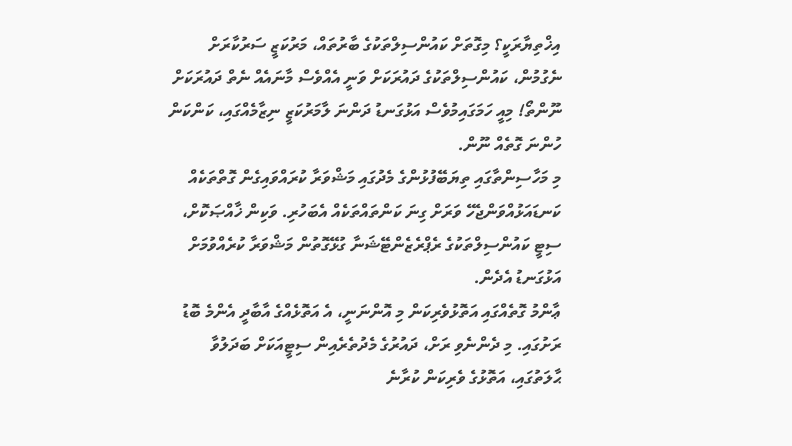އިޚްތިޔާރަކީ؟ މިގޮތަށް ކައުންސިލްތަކުގެ ބާރުތައް، މަރުކަޒީ ސަރުކާރަށް ނެގުމުން، ކައުންސިލްތަކުގެ ދައުރަކަށް ވަނީ އެއްވެސް މާނައެއް ނެތް ދައުރަކަށް ނޫންތޯ! މިއީ ހަމަގައިމުވެސް އަޅުގަނޑު ދަންނަ ލާމަރުކަޒީ ނިޒާމެއްގައި، ކަންކަން ހުންނަ ގޮތެއް ނޫން.
މި މަހާސިންތާގައި ތިޔަބޭފުޅުންގެ މެދުގައި މަޝްވަރާ ކުރައްވައިގެން ގޮތްތަކެއް ކަނޑައަޅުއްވަންޖެހޭ ވަރަށް ގިނަ ކަންތައްތަކެއް އެބަހުރި. ވަކިން ޚާއްޞަކޮށް، ސިޓީ ކައުންސިލްތަކުގެ ރެޕްރެޒެންޓޭޝަނާ ގުޅޭގޮތުން މަޝްވަރާ ކުރެއްވުމަށް އަޅުގަނޑު އެދެން.
ޢާންމު ގޮތެއްގައި އަތޮޅުވެރިކަން މި އޮންނަނީ، އެ އަތޮޅެއްގެ އާބާދީ އެންމެ ބޮޑު ރަށުގައި. މި ދެންނެވި ރަށް، ދައުރުގެ މެދުތެރެއިން ސިޓީއަކަށް ބަދަލުވާ ޙާލަތުގައި، އަތޮޅުގެ ވެރިކަން ކުރާނެ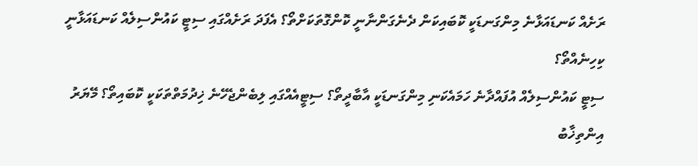ރަށެއް ކަނޑައަޅާނެ މިންގަނޑަކީ ކޮބައިކަން ދެނެގަންނާނީ ކޮންގޮތަކަށްތޯ؟ އެފަދަ ރަށެއްގައި ސިޓީ ކައުންސިލެއް ކަނޑައަޅާނީ ކިހިނެއްތޯ؟
ސިޓީ ކައުންސިލެއް އުފައްދާނެ ހަމައެކަނި މިންގަނޑަކީ އާބާދީތޯ؟ ސިޓީއެއްގައި ލިބެންޖެހޭނެ ޚިދުމަތްތަކަކީ ކޮބައިތޯ؟ މޭޔަރު އިންތިޚާބު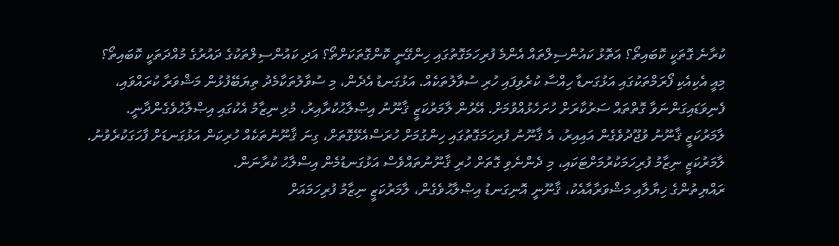ކުރާނެ ގޮތަކީ ކޮބައިތޯ؟ އަތޮޅު ކައުންސިލްތައް އެންމެ ފުރިހަމަގޮތުގައި ހިންގޭނީ ކޮންގޮތަކަށްތޯ؟ އަދި ކައުންސިލްތަކުގެ ދައުރުގެ މުއްދަތަކީ ކޮބައިތޯ؟
މިއީ އެކިއެކި ފޯރަމްތަކުގައި އަޅުގަނޑާ ހިއްސާ ކުރެވިފައި ހުރި ސުވާލުތަކެއް. އަޅުގަނޑު އެދެން، މި ސުވާލުތަކާމެދު ތިޔަބޭފުޅުން މަޝްވަރާ ކުރައްވައި، ފެނިވަޑައިގަންނަވާ ގޮތްތައް ސަރުކާރަށް ހުށަހެޅުއްވުމަށް. އޭރުން ލާމަރުކަޒީ ޤާނޫނު އިޞްލާޙުކުރާއިރު، މުޅި ނިޒާމު އެކުގައި އިޞްލާޙުވެގެންދާނީ.
ލާމަރުކަޒީ ޤާނޫނު ވުޖޫދުވެގެން އައިއިރު، އެ ޤާނޫނު ފުރިހަމަގޮތުގައި ހިންގުމަށް ހުރަސްއެޅޭގޮތަށް، ގިނަ ޤާނޫނުތަކެއް ހުރިކަން އަޅުގަނޑަށް ފާހަގަކުރެވުނު. ލާމަރުކަޒީ ނިޒާމު ފުރިހަމަކުރުމަށްޓަކައި، މި ދެންނެވި ގޮތަށް ހުރި ޤާނޫނުތައްވެސް އަޅުގަނޑުމެން އިސްލާޙު ކުރާނަން.
ރައްޔިތުންގެ ޚިޔާލާއި މަޝްވަރާއާއެކު، ޤާނޫނީ އޮނިގަނޑު އިޞްލާޙުވެގެން، ލާމަރުކަޒީ ނިޒާމު ފުރިހަމައަށް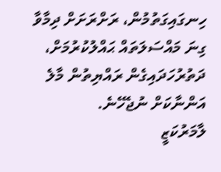ހިނގައިގަތުމުން، ރަށްރަށަށް ދިމާވާ ގިނަ މައްސަލަތައް ޙައްލުކުރުމަށް، ދަތުރުހަދައިގެން ރައްޔިތުން މާލެ އަންނާކަށް ނުޖެހޭނެ.
ލާމަރުކަޒީ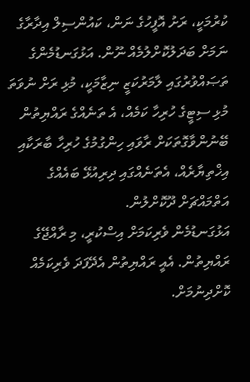ކުރުމަކީ، ރަށު އޮފީހުގެ ނަން، ކައުންސިލް އިދާރާގެ ނަމަށް ބަދަލުކޮށްލުމެއް ނޫން. އަޅުގަނޑުމެންގެ ތަޞައްވުރުގައި ލާމަރުކަޒީ ނިޒާމަކީ، މުޅި ރަށް ނުވަތަ މުޅި ސިޓީގެ ހުރިހާ ކަމެއް، އެ ތަނެއްގެ ރައްޔިތުން ބޭނުންވާގޮތަކަށް ރާވައި ހިންގުމުގެ ހުރިހާ ބާރަކާއި އިޚްތިޔާރެއް، އެތަނެއްގައި ދިރިއުޅޭ ބައެއްގެ އަތްމައްޗަށް ދޫކޮށްލުން.
އަޅުގަނޑުމެން ވެރިކަމަށް އިސްކުރީ، މި ރާއްޖޭގެ ރައްޔިތުން. އެއީ ރައްޔިތުން އެދޭފަދަ ވެރިކަމެއް ކޮށްދިނުމަށް.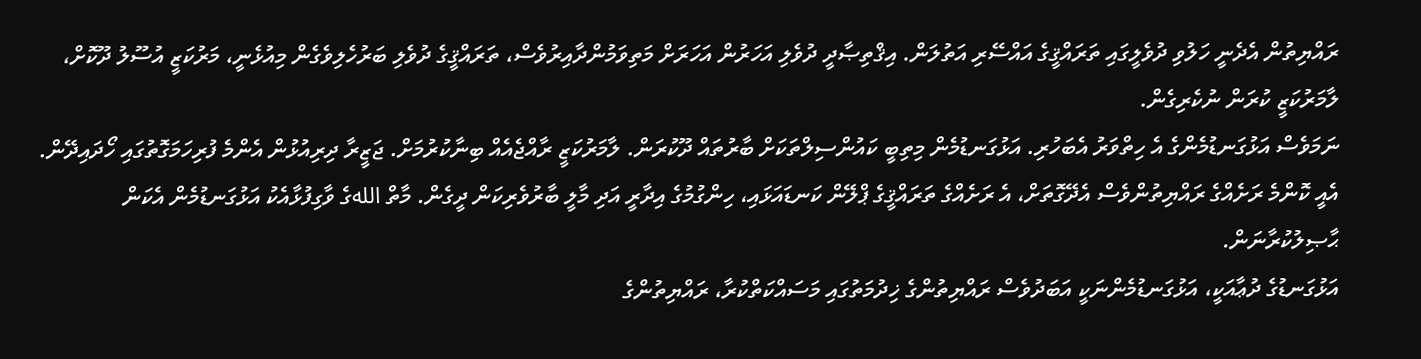ރައްޔިތުން އެދެނީ ހަލުވި ދުވެލީގައި ތަރައްޤީގެ އައްސޭރި އަތުލަން. އިޤްތިޞާދީ ދުވެލި އަހަރުން އަހަރަށް މަތިވަމުންދާއިރުވެސް، ތަރައްޤީގެ ދުވެލި ބަރުހެލިވެގެން މިއުޅެނީ، މަރުކަޒީ އުސޫލު ދޫކޮށް، ލާމަރުކަޒީ ކުރަން ނުކެރިގެން.
ނަމަވެސް އަޅުގަނޑުމެންގެ އެ ހިތްވަރު އެބަހުރި. އަޅުގަނޑުމެން މިތިބީ ކައުންސިލްތަކަށް ބާރުތައް ދޫކުރަން. ލާމަރުކަޒީ ރާއްޖެއެއް ބިނާކުރުމަށް. ޖަޒީރާ ދިރިއުޅުން އެންމެ ފުރިހަމަގޮތުގައި ހޯދައިދޭން. އެއީ ކޮންމެ ރަށެއްގެ ރައްޔިތުންވެސް އެދޭގޮތަށް، އެ ރަށެއްގެ ތަރައްޤީގެ ޕްލޭން ކަނޑައަޅައި، ހިންގުމުގެ އިދާރީ އަދި މާލީ ބާރުވެރިކަން ދީގެން. މާތް اللهގެ ވާގިފުޅާއެކު އަޅުގަނޑުމެން އެކަން ޙާޞިލުކުރާނަން.
އަޅުގަނޑުގެ ދުޢާއަކީ، އަޅުގަނޑުމެންނަކީ އަބަދުވެސް ރައްޔިތުންގެ ޚިދުމަތުގައި މަސައްކަތްކުރާ، ރައްޔިތުންގެ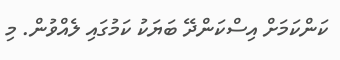ކަންކަމަށް އިސްކަންދޭ ބަޔަކު ކަމުގައި ލެއްވުން. މި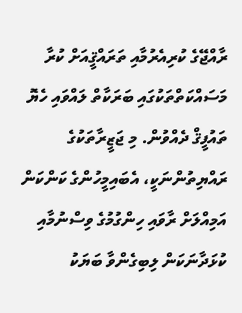ރާއްޖޭގެ ކުރިއެރުމާއި ތަރައްޤީއަށް ކުރާ މަސައްކަތްތަކުގައި ބަރަކާތް ލައްވައި ހެޔޮ ތައުފީޤް ދެއްވުން. މި ޖަޒީރާތަކުގެ ރައްޔިތުންނަކީ، އެބައިމީހުންގެ ކަންކަން އަމިއްލަށް ރާވައި ހިންގުމުގެ ވިސްނުމާއި ކުޅަދާނަކަން ލިބިގެންވާ ބަޔަކު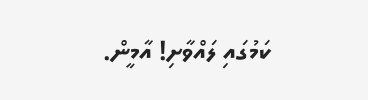ކަމުގައި ލައްވާށި! އާމީން.